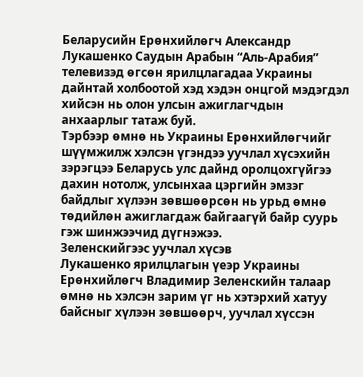Беларусийн Ерөнхийлөгч Александр Лукашенко Саудын Арабын “Аль-Арабия” телевизэд өгсөн ярилцлагадаа Украины дайнтай холбоотой хэд хэдэн онцгой мэдэгдэл хийсэн нь олон улсын ажиглагчдын анхаарлыг татаж буй.
Тэрбээр өмнө нь Украины Ерөнхийлөгчийг шүүмжилж хэлсэн үгэндээ уучлал хүсэхийн зэрэгцээ Беларусь улс дайнд оролцохгүйгээ дахин нотолж, улсынхаа цэргийн эмзэг байдлыг хүлээн зөвшөөрсөн нь урьд өмнө төдийлөн ажиглагдаж байгаагүй байр суурь гэж шинжээчид дүгнэжээ.
Зеленскийгээс уучлал хүсэв
Лукашенко ярилцлагын үеэр Украины Ерөнхийлөгч Владимир Зеленскийн талаар өмнө нь хэлсэн зарим үг нь хэтэрхий хатуу байсныг хүлээн зөвшөөрч, уучлал хүссэн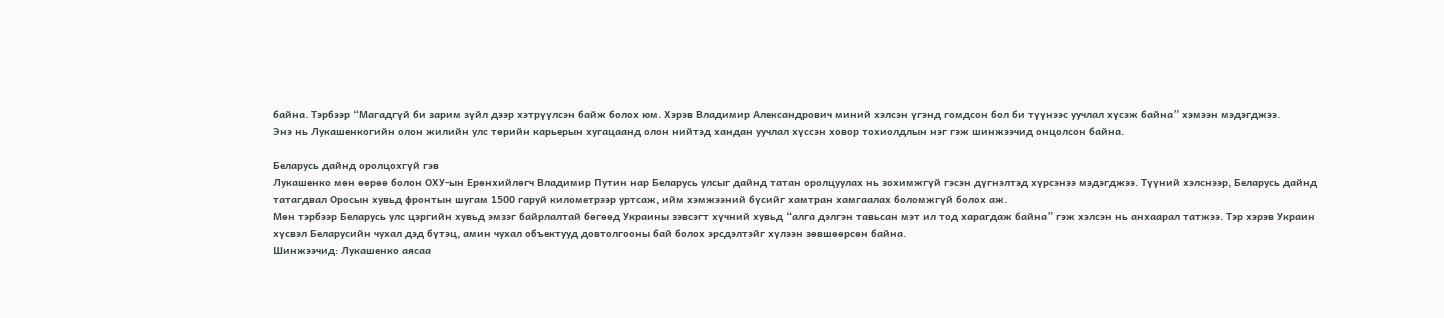байна. Тэрбээр “Магадгүй би зарим зүйл дээр хэтрүүлсэн байж болох юм. Хэрэв Владимир Александрович миний хэлсэн үгэнд гомдсон бол би түүнээс уучлал хүсэж байна” хэмээн мэдэгджээ.
Энэ нь Лукашенкогийн олон жилийн улс төрийн карьерын хугацаанд олон нийтэд хандан уучлал хүссэн ховор тохиолдлын нэг гэж шинжээчид онцолсон байна.

Беларусь дайнд оролцохгүй гэв
Лукашенко мөн өөрөө болон ОХУ-ын Ерөнхийлөгч Владимир Путин нар Беларусь улсыг дайнд татан оролцуулах нь зохимжгүй гэсэн дүгнэлтэд хүрсэнээ мэдэгджээ. Түүний хэлснээр, Беларусь дайнд татагдвал Оросын хувьд фронтын шугам 1500 гаруй километрээр уртсаж, ийм хэмжээний бүсийг хамтран хамгаалах боломжгүй болох аж.
Мөн тэрбээр Беларусь улс цэргийн хувьд эмзэг байрлалтай бөгөөд Украины зэвсэгт хүчний хувьд “алга дэлгэн тавьсан мэт ил тод харагдаж байна” гэж хэлсэн нь анхаарал татжээ. Тэр хэрэв Украин хүсвэл Беларусийн чухал дэд бүтэц, амин чухал объектууд довтолгооны бай болох эрсдэлтэйг хүлээн зөвшөөрсөн байна.
Шинжээчид: Лукашенко аясаа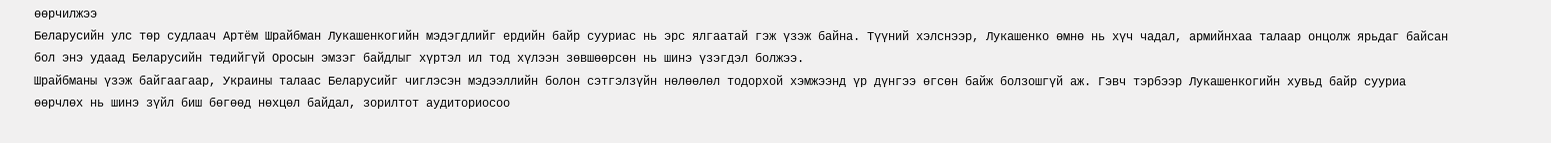өөрчилжээ
Беларусийн улс төр судлаач Артём Шрайбман Лукашенкогийн мэдэгдлийг ердийн байр сууриас нь эрс ялгаатай гэж үзэж байна. Түүний хэлснээр, Лукашенко өмнө нь хүч чадал, армийнхаа талаар онцолж ярьдаг байсан бол энэ удаад Беларусийн төдийгүй Оросын эмзэг байдлыг хүртэл ил тод хүлээн зөвшөөрсөн нь шинэ үзэгдэл болжээ.
Шрайбманы үзэж байгаагаар, Украины талаас Беларусийг чиглэсэн мэдээллийн болон сэтгэлзүйн нөлөөлөл тодорхой хэмжээнд үр дүнгээ өгсөн байж болзошгүй аж. Гэвч тэрбээр Лукашенкогийн хувьд байр сууриа өөрчлөх нь шинэ зүйл биш бөгөөд нөхцөл байдал, зорилтот аудиториосоо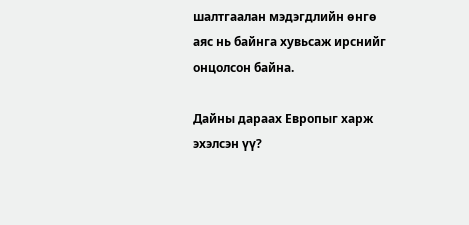шалтгаалан мэдэгдлийн өнгө аяс нь байнга хувьсаж ирснийг онцолсон байна.

Дайны дараах Европыг харж эхэлсэн үү?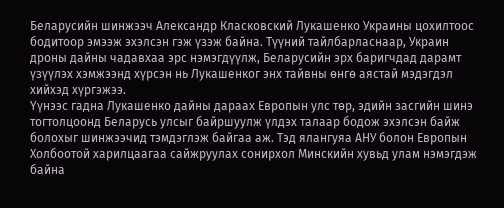Беларусийн шинжээч Александр Класковский Лукашенко Украины цохилтоос бодитоор эмээж эхэлсэн гэж үзэж байна. Түүний тайлбарласнаар, Украин дроны дайны чадавхаа эрс нэмэгдүүлж, Беларусийн эрх баригчдад дарамт үзүүлэх хэмжээнд хүрсэн нь Лукашенког энх тайвны өнгө аястай мэдэгдэл хийхэд хүргэжээ.
Үүнээс гадна Лукашенко дайны дараах Европын улс төр, эдийн засгийн шинэ тогтолцоонд Беларусь улсыг байршуулж үлдэх талаар бодож эхэлсэн байж болохыг шинжээчид тэмдэглэж байгаа аж. Тэд ялангуяа АНУ болон Европын Холбоотой харилцаагаа сайжруулах сонирхол Минскийн хувьд улам нэмэгдэж байна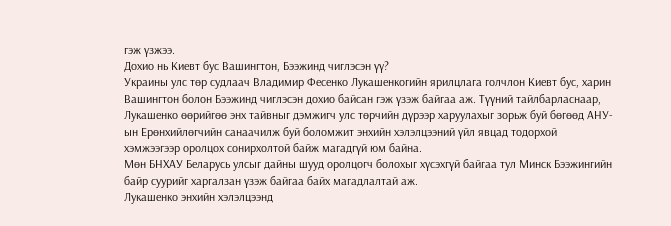гэж үзжээ.
Дохио нь Киевт бус Вашингтон, Бээжинд чиглэсэн үү?
Украины улс төр судлаач Владимир Фесенко Лукашенкогийн ярилцлага голчлон Киевт бус, харин Вашингтон болон Бээжинд чиглэсэн дохио байсан гэж үзэж байгаа аж. Түүний тайлбарласнаар, Лукашенко өөрийгөө энх тайвныг дэмжигч улс төрчийн дүрээр харуулахыг зорьж буй бөгөөд АНУ-ын Ерөнхийлөгчийн санаачилж буй боломжит энхийн хэлэлцээний үйл явцад тодорхой хэмжээгээр оролцох сонирхолтой байж магадгүй юм байна.
Мөн БНХАУ Беларусь улсыг дайны шууд оролцогч болохыг хүсэхгүй байгаа тул Минск Бээжингийн байр суурийг харгалзан үзэж байгаа байх магадлалтай аж.
Лукашенко энхийн хэлэлцээнд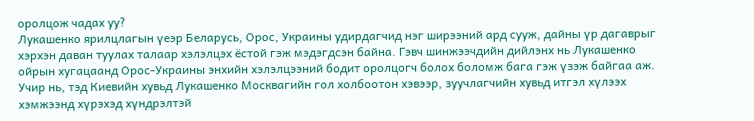оролцож чадах уу?
Лукашенко ярилцлагын үеэр Беларусь, Орос, Украины удирдагчид нэг ширээний ард сууж, дайны үр дагаврыг хэрхэн даван туулах талаар хэлэлцэх ёстой гэж мэдэгдсэн байна. Гэвч шинжээчдийн дийлэнх нь Лукашенко ойрын хугацаанд Орос-Украины энхийн хэлэлцээний бодит оролцогч болох боломж бага гэж үзэж байгаа аж.
Учир нь, тэд Киевийн хувьд Лукашенко Москвагийн гол холбоотон хэвээр, зуучлагчийн хувьд итгэл хүлээх хэмжээнд хүрэхэд хүндрэлтэй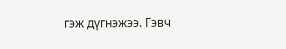гэж дүгнэжээ. Гэвч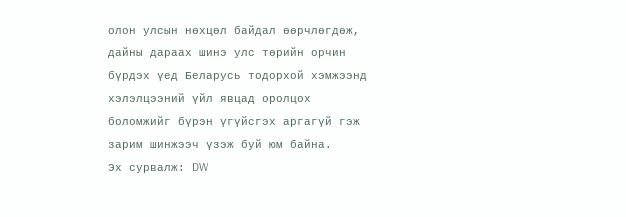олон улсын нөхцөл байдал өөрчлөгдөж, дайны дараах шинэ улс төрийн орчин бүрдэх үед Беларусь тодорхой хэмжээнд хэлэлцээний үйл явцад оролцох боломжийг бүрэн үгүйсгэх аргагүй гэж зарим шинжээч үзэж буй юм байна.
Эх сурвалж: DW